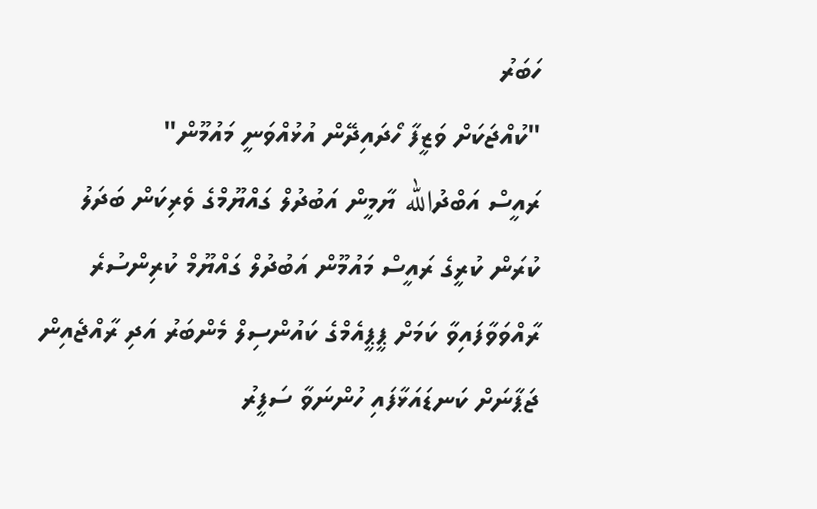ހަބަރު
"ކުއްޖަކަށް ވަޒީފާ ހޯދައިދޭން އުޅުއްވަނީ މައުމޫން"
ރައީސް އަބްދުالله ޔާމީން އަބުދުލް ގައްޔޫމްގެ ވެރިކަން ބަދަލު ކުރަން ކުރީގެ ރައީސް މައުމޫން އަބުދުލް ގައްޔޫމް ކުރިންސުރެ ރާއްވަވާފައިވާ ކަމަށް ޕީޕީއެމްގެ ކައުންސިލް މެންބަރު އަދި ރާއްޖެއިން ޖަޕާނަށް ކަނޑައަޅާފައި ހުންނަވާ ސަފީރު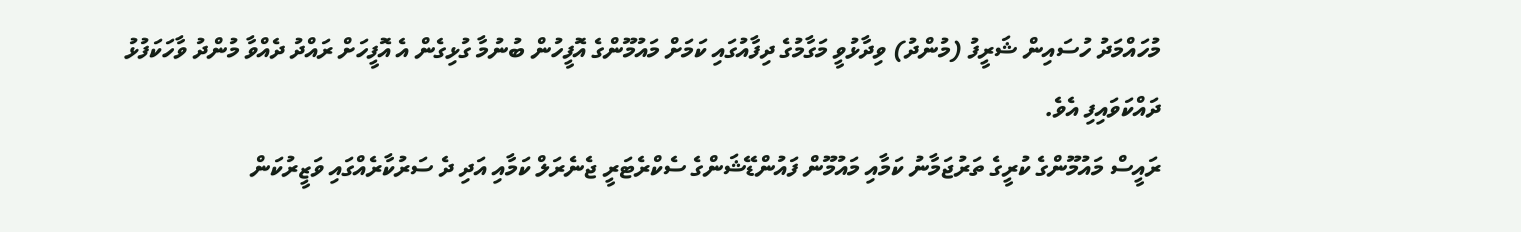މުހައްމަދު ހުސައިން ޝަރީފު (މުންދު) ވިދާޅުވީ މަގާމުގެ ދިފާއުގައި ކަމަށް މައުމޫންގެ އޮފީހުން ބުނުމާ ގުޅިގެން އެ އޮފީހަށް ރައްދު ދެއްވާ މުންދު ވާހަކަފުޅު ދައްކަވައިފި އެވެ.
ރައީސް މައުމޫންގެ ކުރީގެ ތަރުޖަމާނު ކަމާއި މައުމޫން ފައުންޑޭޝަންގެ ސެކްރެޓަރީ ޖެނެރަލް ކަމާއި އަދި ދެ ސަރުކާރެއްގައި ވަޒީރުކަން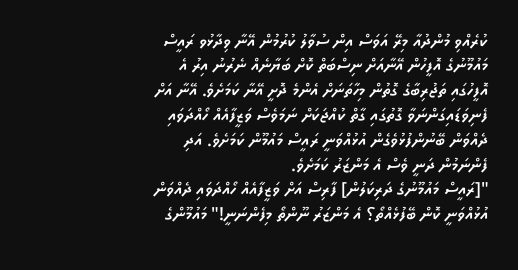ކުރެއްވި މުންދުއާ މިރޭ އަވަސް އިން ސުވާލު ކުރުމުން އޭނާ ވިދާޅުވ ރައީސް މައުމޫނުގެ އޮފީހުން އޭނާއަށް ނިސްބަތް ކޮށް ބަޔާނެއް ނެރުނު އިރު އެ އޮފީހުގައި ތަޖުރިބާގެ ގޮތުން މިހާތަނަށް އެންމެ ދޮށީ އޭނާ ކަމަށެވެ. އޭނާ އަށް ފެނިވަޑައިގަންނަވާ ގޮތުގައި ގާތް ކުއްޖަކަށް ނަމަވެސް ވަޒީފާއެއް ހޯއްދަވައި ދެއްވަން ބޭނުންފުޅުވެގެން އުޅުއްވަނީ ރައީސް މައުމޫން ކަމަށެވެ. އަދި ފެންނަމުން ދަނީ ވެސް އެ މަންޒަރު ކަމަށެވެ.
"[ރައީސް މައުމޫނުގެ ދަރިކަލުން] ފާރިސް އަށް ވަޒީފާއެއް ހޯއްދަވައި ދެއްވަން އުޅުއްވަނީ ކޮން ބޭފުޅެއްތޯ؟ އެ މަންޒަރު ނޫންތޯ މިފެންނަނީ!" މައުމޫންގެ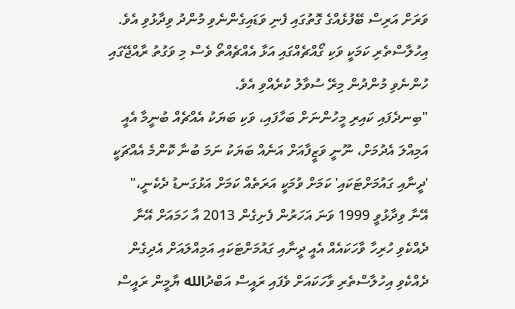ވަރަށް އަރިސް ބޭފުޅެއްގެ ގޮތުގައި ފެނި ވަޑައިގެންނެވި މުންދު ވިދާޅުވި އެވެ.
އިހުލާސްތެރި ކަމަކީ ވަކި ގޯއްޗެއްގައި އަޅާ އެއްޗެއްތޯ ވެސް މި ވަގުތު ރާއްޖޭގައި ހުންނެވި މުންދުން މިރޭ ސުވާލު ކުރެއްވި އެވެ.
"ބިނދެފައި ކައިރި މީހުންނަށް ބަހާފައި، ވަކި ބަޔަކު އެއްޗެއް ބުނީމާ އެއީ އަމިއްލަ އެދުމަށް، ނޫނީ ވަޒީފާއަށް އަނެއް ބަޔަކު ނަމަ ބުނާ ކޮންމެ އެއްޗަކީ 'ދީނާއި ގައުމަށްޓަކައި' ކަމަށް ވުމަކީ އަރަތެއް ކަމަށް އަޅުގަނޑު ދެކެނީ،"
އޭނާ ވިދާޅުވީ 1999 ވަނަ އަހަރުން ފެށިގެން 2013 އާ ހަމައަށް އޭނާ ދެއްކެވި ހުރިހާ ވާހަކައެއް އެއީ ދީނާއި ގައުމަށްޓަކައި އަމިއްލައަށް އެދިގެން ދެއްކެވި އިހުލާސްތެރި ވާހަކައަށް ވެފައި ރައީސް އަބްދުالله ޔާމީން ރައީސް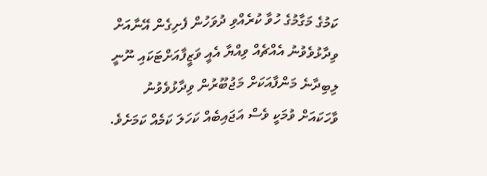ކަމުގެ މަގާމުގެ ހުވާ ކުރެއްވި ދުވަހުން ފެށިގެން އޭނާއަށް ވިދާޅުވެވުނު އެއްޗެއް ވިއްޔާ އެއީ ވަޒީފާއަށްޓަކައި ނޫނީ ލިބިދާނެ މަންފާއަކަށް މަޖުބޫރުން ވިދާޅުވެވުނު ވާހަކައަށް ވުމަކީ ވެސް އަޖައިބެއް ކަހަލަ ކަމެއް ކަމަށެވެ.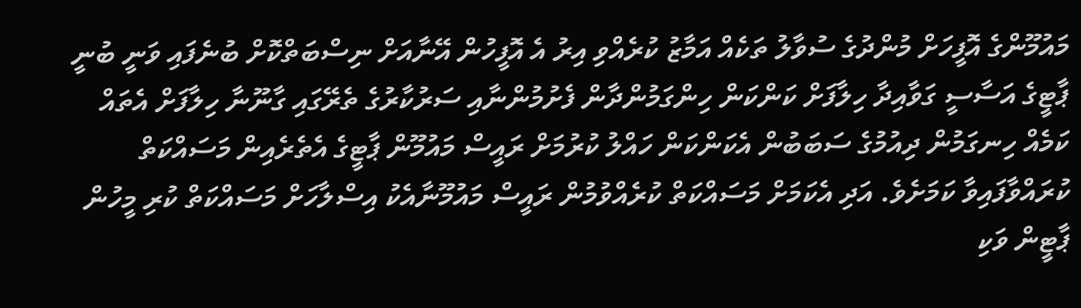މައުމޫންގެ އޮފީހަށް މުންދުގެ ސުވާލު ތަކެއް އަމާޒު ކުރެއްވި އިރު އެ އޮފީހުން އޭނާއަށް ނިސްބަތްކޮށް ބުނެފައި ވަނީ ބުނީ ޕާޓީގެ އަސާސީ ގަވާއިދާ ހިލާފަށް ކަންކަން ހިންގަމުންދާން ފެށުމުންނާއި ސަރުކާރުގެ ތެރޭގައި ގާނޫނާ ހިލާފަށް އެތައް ކަމެއް ހިނގަމުން ދިއުމުގެ ސަބަބުން އެކަންކަން ހައްލު ކުރުމަށް ރައީސް މައުމޫން ޕާޓީގެ އެތެރެއިން މަސައްކަތް ކުރައްވާފައިވާ ކަމަށެވެ. އަދި އެކަމަށް މަސައްކަތް ކުރެއްވުމުން ރައީސް މައުމޫނާއެކު އިސްލާހަށް މަސައްކަތް ކުރި މީހުން ޕާޓީން ވަކި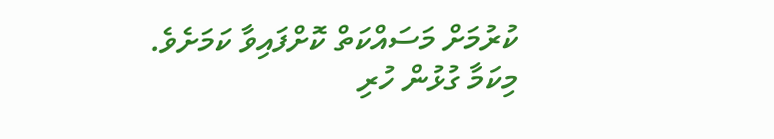ކުރުމަށް މަސައްކަތް ކޮށްފައިވާ ކަމަށެވެ.
މިކަމާ ގުޅުން ހުރި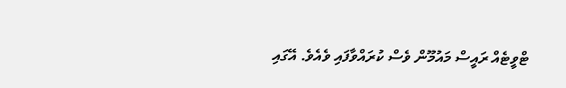ޓްވީޓެއް ރައީސް މައުމޫން ވެސް ކުރައްވާފައި ވެއެވެ. އޭގައި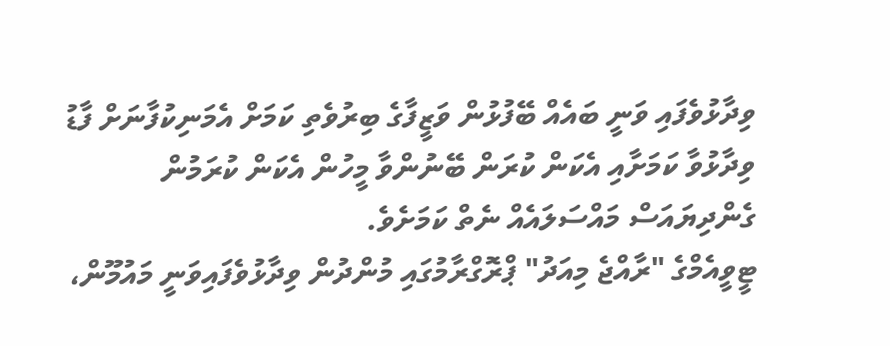ވިދާޅުވެފައި ވަނީ ބައެއް ބޭފުޅުން ވަޒީފާގެ ބިރުވެތި ކަމަށް އެމަނިކުފާނަށް ފާޑު ވިދާޅުވާ ކަމަށާއި އެކަން ކުރަން ބޭނުންވާ މީހުން އެކަން ކުރަމުން ގެންދިޔައަސް މައްސަލައެއް ނެތް ކަމަށެވެ.
ޓީވީއެމްގެ "ރާއްޖެ މިއަދު" ޕްރޮގްރާމުގައި މުންދުން ވިދާޅުވެފައިވަނީ މައުމޫން،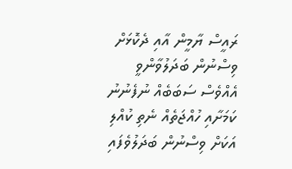ރައީސް ޔާމީން އާއި ދެކޮޅަށް ވިސްނުން ބަދަލުވާންވީ އެއްވެސް ސަބަބެއް ނުފެނުނު ކަމަށާއި ހުއްޖަތެއް ނެތި ކުއްލި އަކަށް ވިސްނުން ބަދަލުވެފައި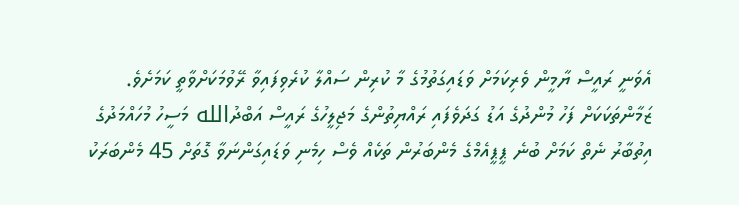އެވަނީ ރައީސް ޔާމީން ވެރިކަމަށް ވަޑައިގަތުމުގެ މާ ކުރިން ސައްލާ ކުރެވިފައިވާ ރޭވުމަކަށްވާތީ ކަމަށެވެ. ޒަމާންތަކަކަށް ފަހު މުންދުގެ އަޑު ގަދަވެފައި ރައްޔިތުންގެ މަޖިލީހުގެ ރައީސް އަބްދުالله މަސީހު މުހައްމަދުގެ އިތުބާރު ނެތް ކަމަށް ބުނެ ޕީޕީއެމްގެ މެންބަރުން ތަކެއް ވެސް ހިމެނި ވަޑައިގަންނަވާ ގޮތަށް 45 މެންބަރަކު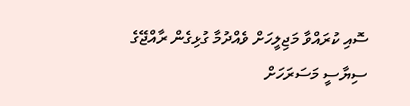ސޮއި ކުރައްވާ މަޖިލީހަށް ވެއްދުމާ ގުޅިގެން ރާއްޖޭގެ ސިޔާސީ މަސަރަހަށް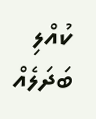ކުއްލި ބަދަލެއް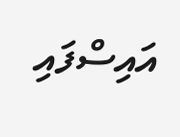އައިސްފައި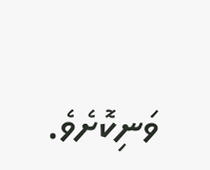ވަނިކޮށެވެ.